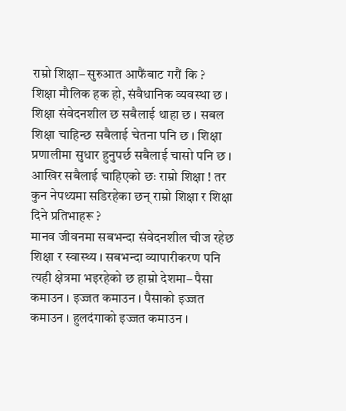राम्रो शिक्षा– सुरुआत आफैंबाट गरौं कि ?
शिक्षा मौलिक हक हो, संवैधानिक व्यवस्था छ । शिक्षा संवेदनशील छ सबैलाई थाहा छ । सबल शिक्षा चाहिन्छ सबैलाई चेतना पनि छ । शिक्षा प्रणालीमा सुधार हुनुपर्छ सबैलाई चासो पनि छ । आखिर सबैलाई चाहिएको छः राम्रो शिक्षा ! तर कुन नेपथ्यमा सडिरहेका छन् राम्रो शिक्षा र शिक्षा दिने प्रतिभाहरू ?
मानव जीवनमा सबभन्दा संवेदनशील चीज रहेछ शिक्षा र स्वास्थ्य । सबभन्दा व्यापारीकरण पनि त्यही क्षेत्रमा भइरहेको छ हाम्रो देशमा– पैसा कमाउन । इज्जत कमाउन । पैसाको इज्जत कमाउन । हुलदंगाको इज्जत कमाउन ।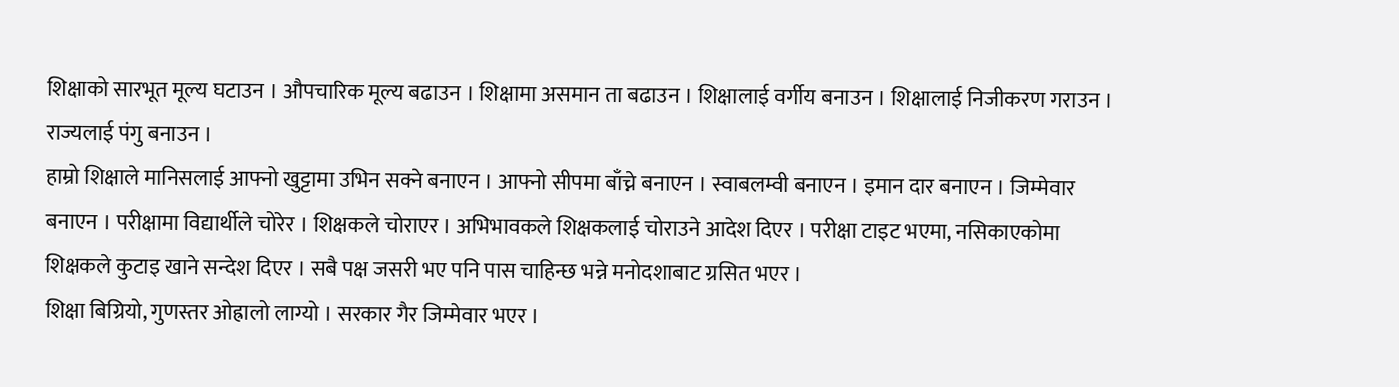शिक्षाको सारभूत मूल्य घटाउन । औपचारिक मूल्य बढाउन । शिक्षामा असमान ता बढाउन । शिक्षालाई वर्गीय बनाउन । शिक्षालाई निजीकरण गराउन । राज्यलाई पंगु बनाउन ।
हाम्रो शिक्षाले मानिसलाई आफ्नो खुट्टामा उभिन सक्ने बनाएन । आफ्नो सीपमा बाँच्ने बनाएन । स्वाबलम्वी बनाएन । इमान दार बनाएन । जिम्मेवार बनाएन । परीक्षामा विद्यार्थीले चोरेर । शिक्षकले चोराएर । अभिभावकले शिक्षकलाई चोराउने आदेश दिएर । परीक्षा टाइट भएमा, नसिकाएकोमा शिक्षकले कुटाइ खाने सन्देश दिएर । सबै पक्ष जसरी भए पनि पास चाहिन्छ भन्ने मनोदशाबाट ग्रसित भएर ।
शिक्षा बिग्रियो, गुणस्तर ओह्रालो लाग्यो । सरकार गैर जिम्मेवार भएर ।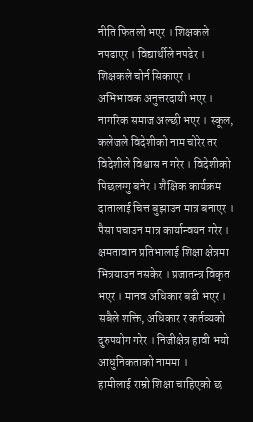नीति फितलो भएर । शिक्षकले नपढाएर । विद्यार्थीले नपढेर । शिक्षकले चोर्न सिकाएर । अभिभावक अनुत्तरदायी भएर । नागरिक समाज अल्छी भएर । स्कूल, कलेजले विदेशीको नाम चोरेर तर विदेशीले विश्वास न गरेर । विदेशीको पिछलग्गु बनेर । शैक्षिक कार्यक्रम दातालाई चित्त बुझाउन मात्र बनाएर । पैसा पचाउन मात्र कार्यान्वयन गरेर । क्षमतावान प्रतिभालाई शिक्षा क्षेत्रमा भित्रयाउन नसकेर । प्रजातन्त्र विकृत भएर । मानव अधिकार बढी भएर । सबैले शक्ति, अधिकार र कर्तव्यको दुरुपयोग गरेर । निजीक्षेत्र हावी भयो आधुनिकताको नाममा ।
हामीलाई राम्रो शिक्षा चाहिएको छ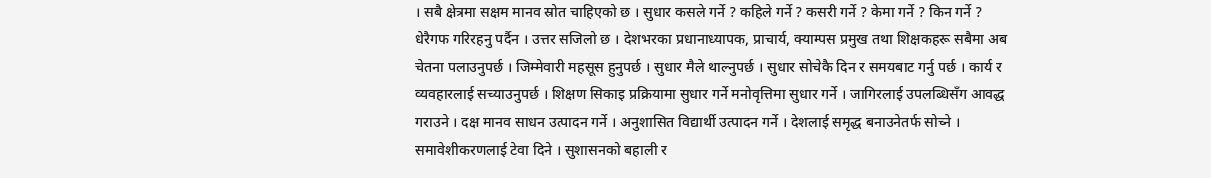। सबै क्षेत्रमा सक्षम मानव स्रोत चाहिएको छ । सुधार कसले गर्ने ? कहिले गर्ने ? कसरी गर्ने ? केमा गर्ने ? किन गर्ने ? धेरैगफ गरिरहनु पर्दैन । उत्तर सजिलो छ । देशभरका प्रधानाध्यापक, प्राचार्य, क्याम्पस प्रमुख तथा शिक्षकहरू सबैमा अब चेतना पलाउनुपर्छ । जिम्मेवारी महसूस हुनुपर्छ । सुधार मैले थाल्नुपर्छ । सुधार सोचेकै दिन र समयबाट गर्नु पर्छ । कार्य र व्यवहारलाई सच्याउनुपर्छ । शिक्षण सिकाइ प्रक्रियामा सुधार गर्ने मनोवृत्तिमा सुधार गर्ने । जागिरलाई उपलब्धिसँग आवद्ध गराउने । दक्ष मानव साधन उत्पादन गर्ने । अनुशासित विद्यार्थी उत्पादन गर्ने । देशलाई समृद्ध बनाउनेतर्फ सोच्ने । समावेशीकरणलाई टेवा दिने । सुशासनको बहाली र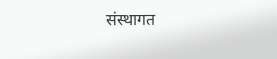संस्थागत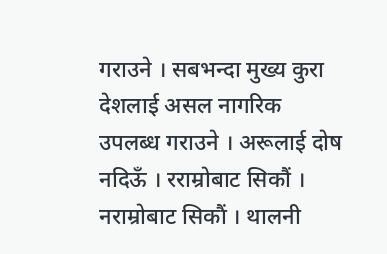गराउने । सबभन्दा मुख्य कुरा देशलाई असल नागरिक उपलब्ध गराउने । अरूलाई दोष नदिऊँ । रराम्रोबाट सिकौं । नराम्रोबाट सिकौं । थालनी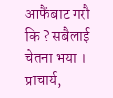आफैंबाट गरौ कि ? सबैलाई चेतना भया ।
प्राचार्य,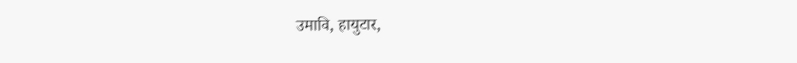उमावि, हायुटार,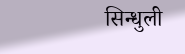सिन्धुली